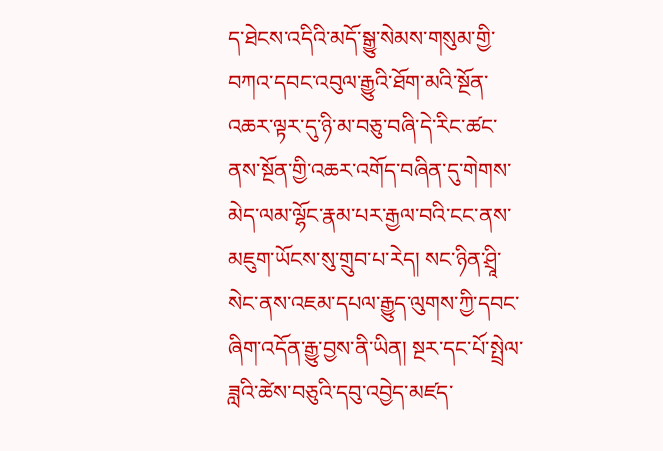ད་ཐེངས་འདིའི་མདོ་སྒྱུ་སེམས་གསུམ་གྱི་བཀའ་དབང་འབུལ་རྒྱུའི་ཐོག་མའི་སྔོན་འཆར་ལྟར་དུ་ཉི་མ་བཅུ་བཞི་དེ་རིང་ཚང་ནས་སྔོན་གྱི་འཆར་འགོད་བཞིན་དུ་གེགས་མེད་ལམ་ལྷོང་རྣམ་པར་རྒྱལ་བའི་ངང་ནས་མཇུག་ཡོངས་སུ་གྲུབ་པ་རེད། སང་ཉིན་ཤྲཱི་སེང་ནས་འཇམ་དཔལ་རྒྱུད་ལུགས་ཀྱི་དབང་ཞིག་འདོན་རྒྱུ་བྱས་ནི་ཡིན། སྔར་དང་པོ་སྤྲེལ་ཟླའི་ཚེས་བཅུའི་དབུ་འབྱེད་མཛད་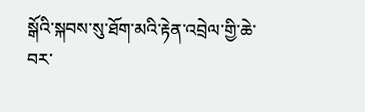སྒོའི་སྐབས་སུ་ཐོག་མའི་རྟེན་འབྲེལ་གྱི་ཆེ་བར་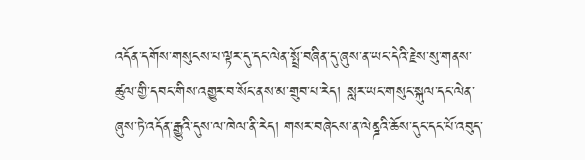འདོན་དགོས་གསུངས་པ་ལྟར་དུ་དང་ལེན་སྤྲོ་བཞིན་དུ་ཞུས་ན་ཡང་དེའི་རྗེས་སུ་གནས་ཚུལ་གྱི་དབང་གིས་འགྱུར་བ་སོང་ནས་མ་གྲུབ་པ་རེད། སླར་ཡང་གསུང་སྐུལ་དང་ལེན་ཞུས་ཏེ་འདོན་རྒྱུའི་དུས་ལ་ཁེལ་ནི་རེད། གསར་བཞེངས་ན་ལེནྜའི་ཆོས་དུང་དང་པོ་འབུད་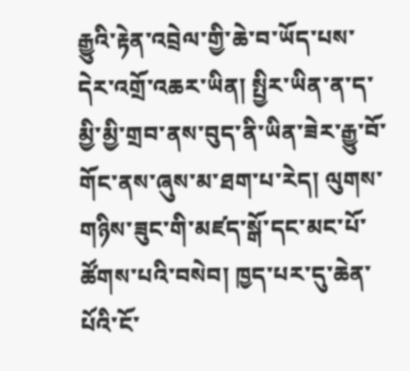རྒྱུའི་རྟེན་འབྲེལ་གྱི་ཆེ་བ་ཡོད་པས་དེར་འགྲོ་འཆར་ཡིན། སྤྱིར་ཡིན་ན་ད་མྱི་མྱི་གྲབ་ནས་བུད་ནི་ཡིན་ཟེར་རྒྱུ་བོ་གོང་ནས་ཞུས་མ་ཐག་པ་རེད། ལུགས་གཉིས་ཟུང་གི་མཛད་སྒོ་དང་མང་པོ་ཚོགས་པའི་བསེབ། ཁྱད་པར་དུ་ཆེན་པོའི་ངོ་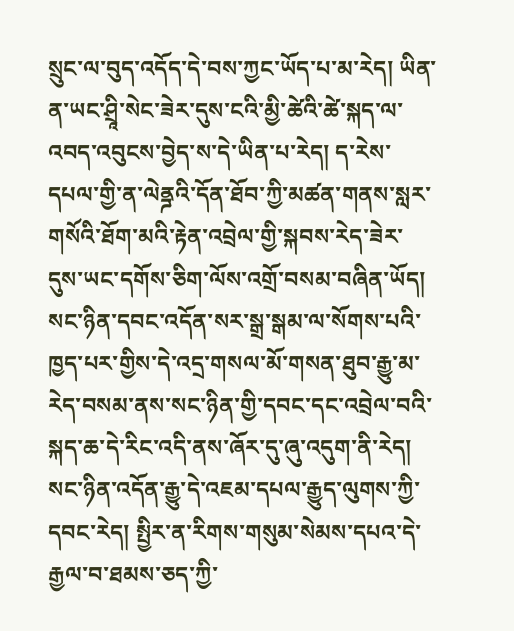སྲུང་ལ་བུད་འདོད་དེ་བས་ཀྱང་ཡོད་པ་མ་རེད། ཡིན་ན་ཡང་ཤྲཱི་སེང་ཟེར་དུས་ངའི་མྱི་ཚེའི་ཚེ་སྐད་ལ་འབད་འབུངས་བྱེད་ས་དེ་ཡིན་པ་རེད། ད་རེས་དཔལ་གྱི་ན་ལེནྜའི་དོན་ཐོབ་ཀྱི་མཚན་གནས་སླར་གསོའི་ཐོག་མའི་རྟེན་འབྲེལ་གྱི་སྐབས་རེད་ཟེར་དུས་ཡང་དགོས་ཅིག་ལོས་འགྲོ་བསམ་བཞིན་ཡོད། སང་ཉིན་དབང་འདོན་སར་སྒྲ་སྒམ་ལ་སོགས་པའི་ཁྱད་པར་གྱིས་དེ་འདྲ་གསལ་མོ་གསན་ཐུབ་རྒྱུ་མ་རེད་བསམ་ནས་སང་ཉིན་གྱི་དབང་དང་འབྲེལ་བའི་སྐད་ཆ་དེ་རིང་འདི་ནས་ཞོར་དུ་ཞུ་འདུག་ནི་རེད། སང་ཉིན་འདོན་རྒྱུ་དེ་འཇམ་དཔལ་རྒྱུད་ལུགས་ཀྱི་དབང་རེད། སྤྱིར་ན་རིགས་གསུམ་སེམས་དཔའ་དེ་རྒྱལ་བ་ཐམས་ཅད་ཀྱི་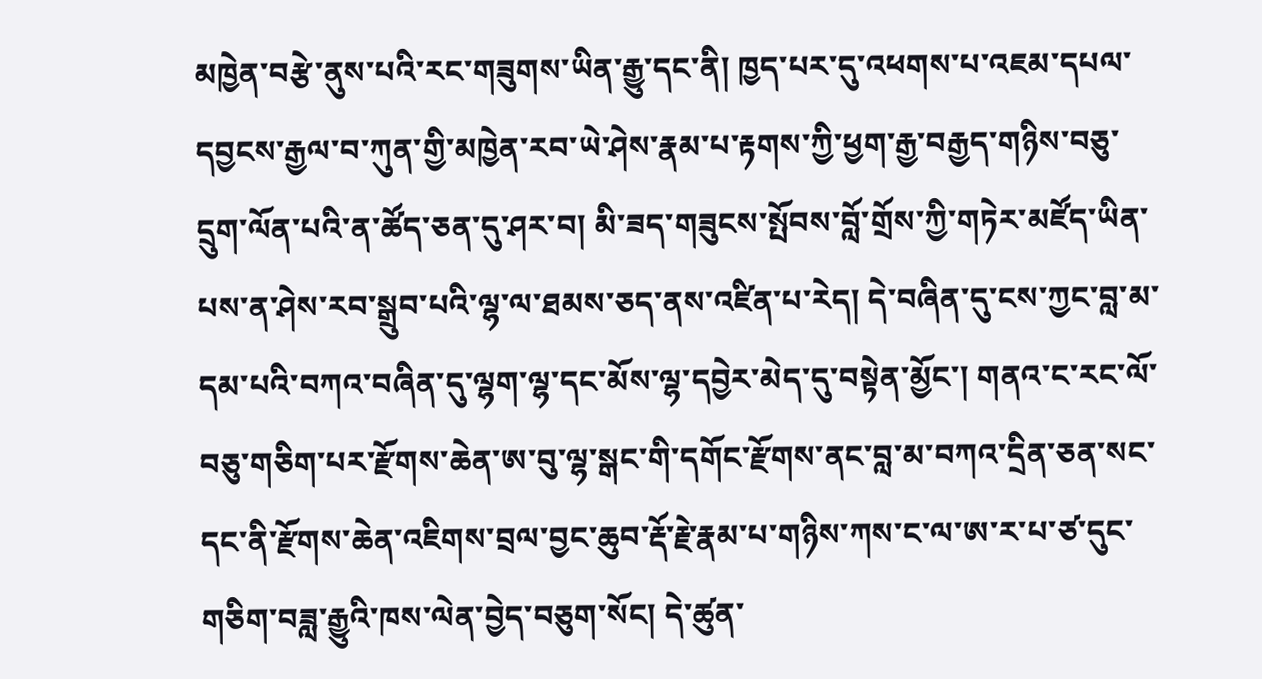མཁྱེན་བརྩེ་ནུས་པའི་རང་གཟུགས་ཡིན་རྒྱུ་དང་ནི། ཁྱད་པར་དུ་འཕགས་པ་འཇམ་དཔལ་དབྱངས་རྒྱལ་བ་ཀུན་གྱི་མཁྱེན་རབ་ཡེ་ཤེས་རྣམ་པ་རྟགས་ཀྱི་ཕྱག་རྒྱ་བརྒྱད་གཉིས་བཅུ་དྲུག་ལོན་པའི་ན་ཚོད་ཅན་དུ་ཤར་བ། མི་ཟད་གཟུངས་སྤོབས་བློ་གྲོས་ཀྱི་གཏེར་མཛོད་ཡིན་པས་ན་ཤེས་རབ་སྒྲུབ་པའི་ལྷ་ལ་ཐམས་ཅད་ནས་འཛིན་པ་རེད། དེ་བཞིན་དུ་ངས་ཀྱང་བླ་མ་དམ་པའི་བཀའ་བཞིན་དུ་ལྷག་ལྷ་དང་མོས་ལྷ་དབྱེར་མེད་དུ་བསྟེན་མྱོང་། གནའ་ང་རང་ལོ་བཅུ་གཅིག་པར་རྫོགས་ཆེན་ཨ་བུ་ལྷ་སྒང་གི་དགོང་རྫོགས་ནང་བླ་མ་བཀའ་དྲིན་ཅན་སང་དང་ནི་རྫོགས་ཆེན་འཇིགས་བྲལ་བྱང་ཆུབ་རྡོ་རྗེ་རྣམ་པ་གཉིས་ཀས་ང་ལ་ཨ་ར་པ་ཙ་དུང་གཅིག་བཟླ་རྒྱུའི་ཁས་ལེན་བྱེད་བཅུག་སོང། དེ་ཚུན་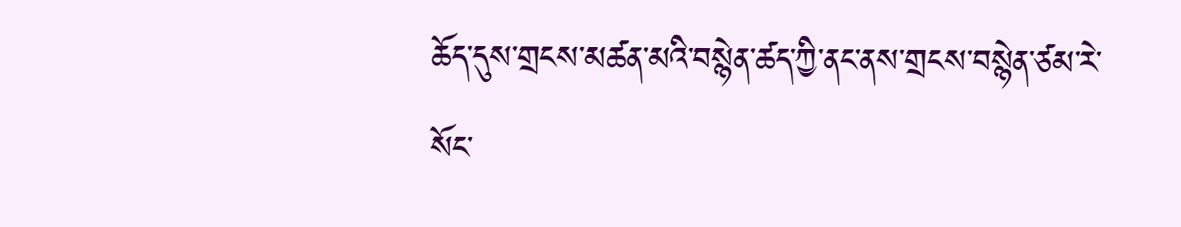ཆོད་དུས་གྲངས་མཚན་མའི་བསྙེན་ཚད་ཀྱི་ནང་ནས་གྲངས་བསྙེན་ཙམ་རེ་སོང་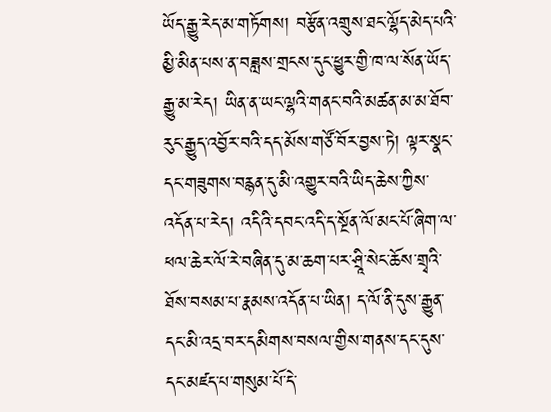ཡོད་རྒྱུ་རེད་མ་གཏོགས། བརྩོན་འགྲུས་ཐང་ལྷོད་མེད་པའི་མྱི་མིན་པས་ན་བཟླས་གྲངས་དུང་ཕྱུར་གྱི་ཁ་ལ་སོན་ཡོད་རྒྱུ་མ་རེད། ཡིན་ན་ཡང་ལྷའི་གནང་བའི་མཚན་མ་མ་ཐོབ་རུང་རྒྱུད་འབྱོར་བའི་དད་མོས་གཙོ་བོར་བྱས་ཏེ། ལྟར་སྣང་དང་གཟུགས་བརྙན་དུ་མི་འགྱུར་བའི་ཡིད་ཆེས་ཀྱིས་འདོན་པ་རེད། འདིའི་དབང་འདི་ད་སྔོན་ལོ་མང་པོ་ཞིག་ལ་ཕལ་ཆེར་ལོ་རེ་བཞིན་དུ་མ་ཆག་པར་ཤྲཱི་སེང་ཆོས་གྲྭའི་ཐོས་བསམ་པ་རྣམས་འདོན་པ་ཡིན། ད་ལོ་ནི་དུས་རྒྱུན་དང་མི་འདྲ་བར་དམིགས་བསལ་གྱིས་གནས་དང་དུས་དང་མཛད་པ་གསུམ་པོ་དེ་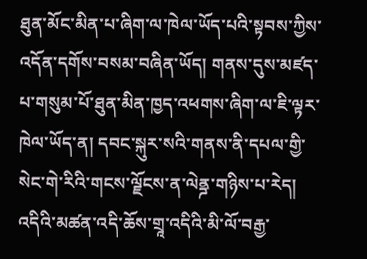ཐུན་མོང་མིན་པ་ཞིག་ལ་ཁེལ་ཡོད་པའི་སྟབས་ཀྱིས་འདོན་དགོས་བསམ་བཞིན་ཡོད། གནས་དུས་མཛད་པ་གསུམ་པོ་ཐུན་མིན་ཁྱད་འཕགས་ཞིག་ལ་ཇི་ལྟར་ཁེལ་ཡོད་ན། དབང་སྐུར་སའི་གནས་ནི་དཔལ་གྱི་སེང་གེ་རིའི་གངས་ལྗོངས་ན་ལེནྜ་གཉིས་པ་རེད། འདིའི་མཚན་འདི་ཆོས་གྲཱ་འདིའི་མི་ལོ་བརྒྱ་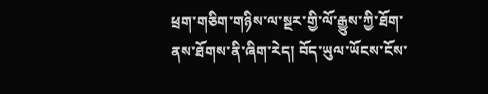ཕྲག་གཅིག་གཉིས་ལ་སྔར་གྱི་ལོ་རྒྱུས་ཀྱི་ཐོག་ནས་ཐོགས་ནི་ཞིག་རེད། བོད་ཡུལ་ཡོངས་ངོས་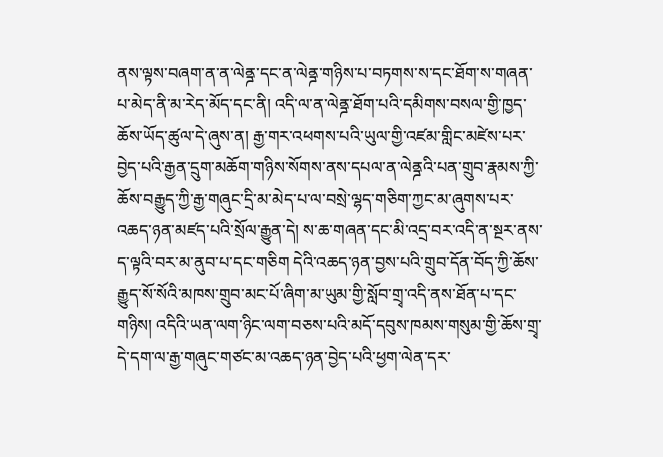ནས་ལྟས་བཞག་ན་ན་ལེནྜ་དང་ན་ལེནྜ་གཉིས་པ་བཏགས་ས་དང་ཐོག་ས་གཞན་པ་མེད་ནི་མ་རེད་མོད་དང་ནི། འདི་ལ་ན་ལེནྜ་ཐོག་པའི་དམིགས་བསལ་གྱི་ཁྱད་ཆོས་ཡོད་ཚུལ་དེ་ཞུས་ན། རྒྱ་གར་འཕགས་པའི་ཡུལ་གྱི་འཛམ་གླིང་མཛེས་པར་བྱེད་པའི་རྒྱན་དྲུག་མཆོག་གཉིས་སོགས་ནས་དཔལ་ན་ལེནྜའི་པན་གྲུབ་རྣམས་ཀྱི་ཆོས་བརྒྱུད་ཀྱི་རྒྱ་གཞུང་དྲི་མ་མེད་པ་ལ་བསྲེ་ལྷད་གཅིག་ཀྱང་མ་ཞུགས་པར་འཆད་ཉན་མཛད་པའི་སྲོལ་རྒྱུན་དེ། ས་ཆ་གཞན་དང་མི་འདྲ་བར་འདི་ན་སྔར་ནས་ད་ལྟའི་བར་མ་ནུབ་པ་དང་གཅིག དེའི་འཆད་ཉན་བྱས་པའི་གྲུབ་དོན་བོད་ཀྱི་ཆོས་རྒྱུད་སོ་སོའི་མཁས་གྲུབ་མང་པོ་ཞིག་མ་ཡུམ་གྱི་སློབ་གྲྭ་འདི་ནས་ཐོན་པ་དང་གཉིས། འདིའི་ཡན་ལག་ཉིང་ལག་བཅས་པའི་མདོ་དབུས་ཁམས་གསུམ་གྱི་ཆོས་གྲྭ་དེ་དག་ལ་རྒྱ་གཞུང་གཙང་མ་འཆད་ཉན་བྱེད་པའི་ཕྱག་ལེན་དར་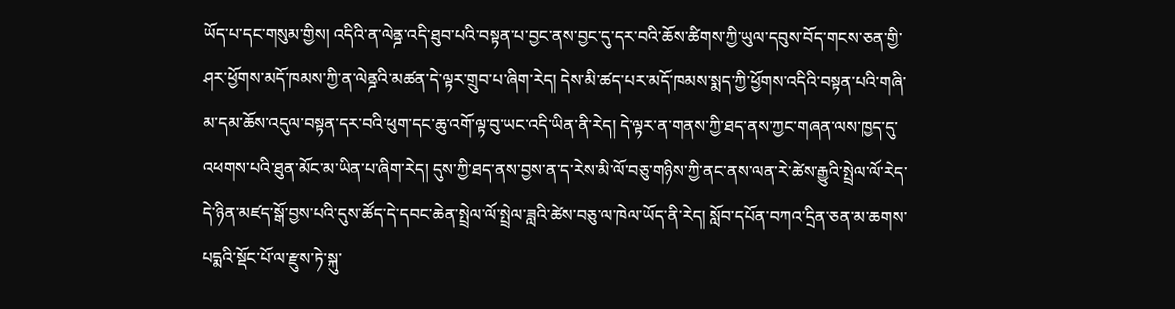ཡོད་པ་དང་གསུམ་གྱིས། འདིའི་ན་ལེནྜ་འདི་ཐུབ་པའི་བསྟན་པ་བྱང་ནས་བྱང་དུ་དར་བའི་ཆོས་ཚིགས་ཀྱི་ཡུལ་དབུས་བོད་གངས་ཅན་གྱི་ཤར་ཕྱོགས་མདོ་ཁམས་ཀྱི་ན་ལེནྜའི་མཚན་དེ་ལྟར་གྲུབ་པ་ཞིག་རེད། དེས་མི་ཚད་པར་མདོ་ཁམས་སྨད་ཀྱི་ཕྱོགས་འདིའི་བསྟན་པའི་གཞི་མ་དམ་ཆོས་འདུལ་བསྟན་དར་བའི་ཕུག་དང་ཆུ་འགོ་ལྟ་བུ་ཡང་འདི་ཡིན་ནི་རེད། དེ་ལྟར་ན་གནས་ཀྱི་ཐད་ནས་ཀྱང་གཞན་ལས་ཁྱད་དུ་འཕགས་པའི་ཐུན་མོང་མ་ཡིན་པ་ཞིག་རེད། དུས་ཀྱི་ཐད་ནས་བྱས་ན་ད་རེས་མི་ལོ་བཅུ་གཉིས་ཀྱི་ནང་ནས་ལན་རེ་ཚེས་རྒྱུའི་སྤྲེལ་ལོ་རེད་དེ་ཉིན་མཛད་སྒོ་བྱས་པའི་དུས་ཚོད་དེ་དབང་ཆེན་སྤྲེལ་ལོ་སྤྲེལ་ཟླའི་ཚེས་བཅུ་ལ་ཁེལ་ཡོད་ནི་རེད། སློབ་དཔོན་བཀའ་དྲིན་ཅན་མ་ཆགས་པདྨའི་སྡོང་པོ་ལ་རྫུས་ཏེ་སྐུ་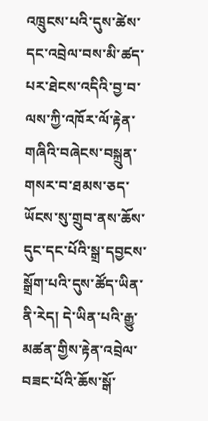འཁྲུངས་པའི་དུས་ཚེས་དང་འབྲེལ་བས་མི་ཚད་པར་ཐེངས་འདིའི་བྱ་བ་ལས་ཀྱི་འཁོར་ལོ་རྟེན་གཞིའི་བཞེངས་བསྐྲུན་གསར་བ་ཐམས་ཅད་ཡོངས་སུ་གྲུབ་ནས་ཆོས་དུང་དང་པོའི་སྒྲ་དབྱངས་སྒྲོག་པའི་དུས་ཚོད་ཡིན་ནི་རེད། དེ་ཡིན་པའི་རྒྱུ་མཚན་གྱིས་རྟེན་འབྲེལ་བཟང་པོའི་ཆོས་སྒོ་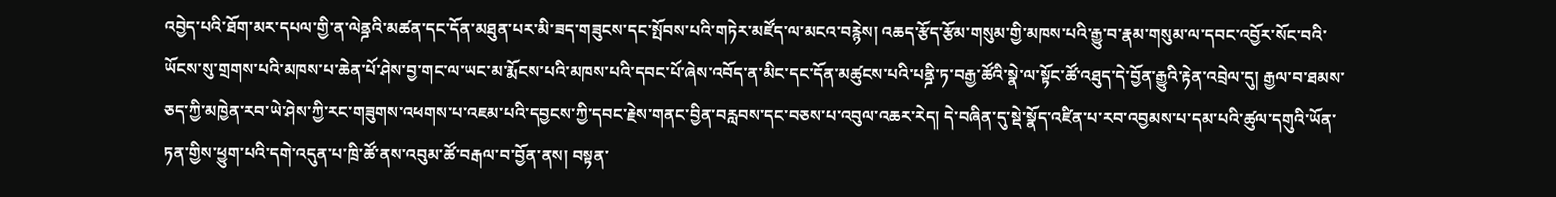འབྱེད་པའི་ཐོག་མར་དཔལ་གྱི་ན་ལེནྜའི་མཚན་དང་དོན་མཐུན་པར་མི་ཟད་གཟུངས་དང་སྤོབས་པའི་གཏེར་མཛོད་ལ་མངའ་བརྙེས། འཆད་རྩོད་རྩོམ་གསུམ་གྱི་མཁས་པའི་རྒྱུ་བ་རྣམ་གསུམ་ལ་དབང་འབྱོར་སོང་བའི་ཡོངས་སུ་གྲགས་པའི་མཁས་པ་ཆེན་པོ་ཤེས་བྱ་གང་ལ་ཡང་མ་རྨོངས་པའི་མཁས་པའི་དབང་པོ་ཞེས་འབོད་ན་མིང་དང་དོན་མཚུངས་པའི་པནྜི་ཏ་བརྒྱ་ཚོའི་སྣེ་ལ་སྟོང་ཚོ་འཐུད་དེ་བྱོན་རྒྱུའི་རྟེན་འབྲེལ་དུ། རྒྱལ་བ་ཐམས་ཅད་ཀྱི་མཁྱེན་རབ་ཡེ་ཤེས་ཀྱི་རང་གཟུགས་འཕགས་པ་འཇམ་པའི་དབྱངས་ཀྱི་དབང་རྗེས་གནང་བྱིན་བརླབས་དང་བཅས་པ་འབུལ་འཆར་རེད། དེ་བཞིན་དུ་སྡེ་སྣོད་འཛིན་པ་རབ་འབྱམས་པ་དམ་པའི་ཚུལ་དགུའི་ཡོན་ཏན་གྱིས་ཕྱུག་པའི་དགེ་འདུན་པ་ཁྲི་ཚོ་ནས་འབུམ་ཚོ་བརྒལ་བ་བྱོན་ནས། བསྟན་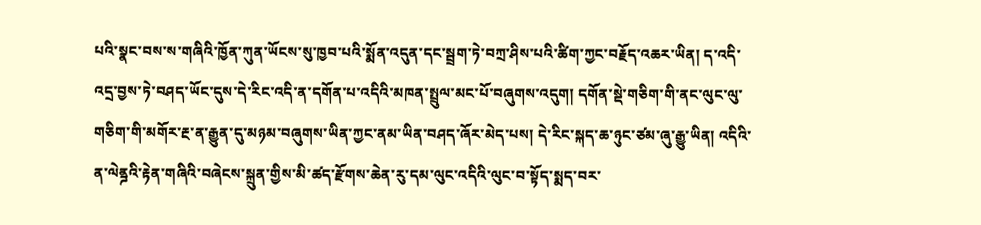པའི་སྣང་བས་ས་གཞིའི་ཁྱོན་ཀུན་ཡོངས་སུ་ཁྱབ་པའི་སྨོན་འདུན་དང་སྦྲག་ཏེ་བཀྲ་ཤིས་པའི་ཚིག་ཀྱང་བརྗོད་འཆར་ཡིན། ད་འདི་འདྲ་བྱས་ཏེ་བཤད་ཡོང་དུས་དེ་རིང་འདི་ན་དགོན་པ་འདིའི་མཁན་སྤྲུལ་མང་པོ་བཞུགས་འདུག། དགོན་སྡེ་གཅིག་གི་ནང་ལུང་ལུ་གཅིག་གི་མགོར་རྔ་ན་རྒྱུན་དུ་མཉམ་བཞུགས་ཡིན་ཀྱང་ནམ་ཡིན་བཤད་ཞོར་མེད་པས། དེ་རིང་སྐད་ཆ་ཉུང་ཙམ་ཞུ་རྒྱུ་ཡིན། འདིའི་ན་ལེནྜའི་རྟེན་གཞིའི་བཞེངས་སྐྲུན་གྱིས་མི་ཚད་རྫོགས་ཆེན་རུ་དམ་ལུང་འདིའི་ལུང་བ་སྟོད་སྨད་བར་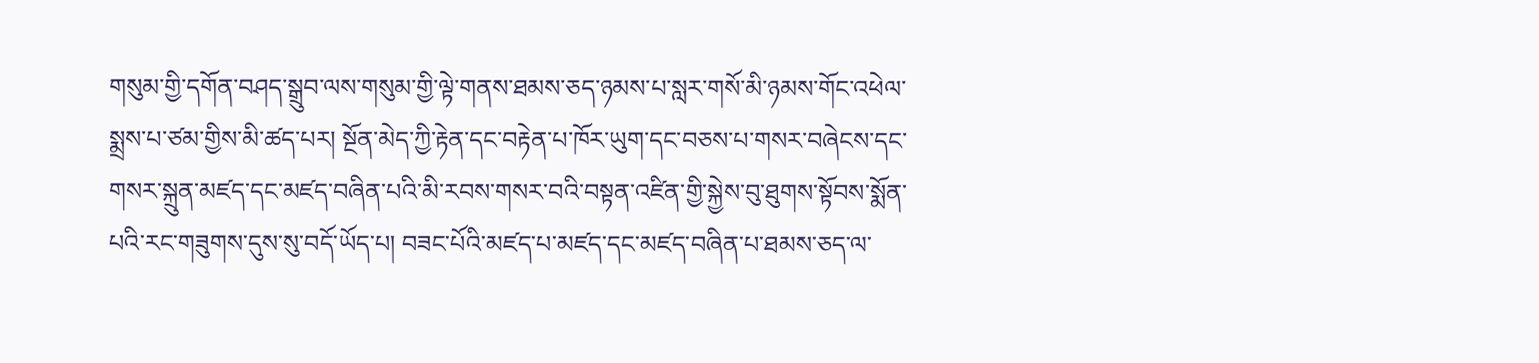གསུམ་གྱི་དགོན་བཤད་སྒྲུབ་ལས་གསུམ་གྱི་ལྟེ་གནས་ཐམས་ཅད་ཉམས་པ་སླར་གསོ་མི་ཉམས་གོང་འཕེལ་སྨྲས་པ་ཙམ་གྱིས་མི་ཚད་པར། སྔོན་མེད་ཀྱི་རྟེན་དང་བརྟེན་པ་ཁོར་ཡུག་དང་བཅས་པ་གསར་བཞེངས་དང་གསར་སྐྲུན་མཛད་དང་མཛད་བཞིན་པའི་མི་རབས་གསར་བའི་བསྟན་འཛིན་གྱི་སྐྱེས་བུ་ཐུགས་སྟོབས་སྨོན་པའི་རང་གཟུགས་དུས་སུ་བདོ་ཡོད་པ། བཟང་པོའི་མཛད་པ་མཛད་དང་མཛད་བཞིན་པ་ཐམས་ཅད་ལ་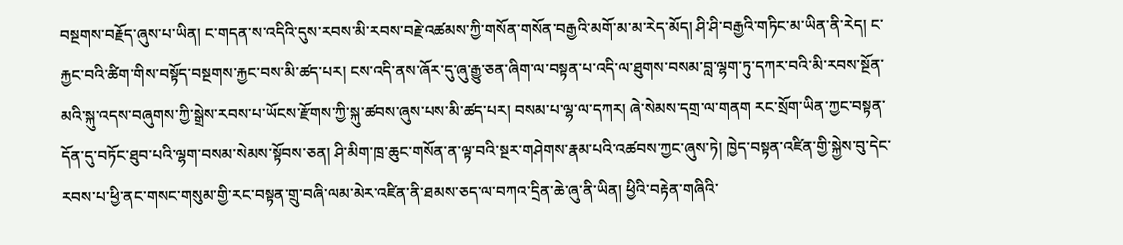བསྔགས་བརྗོད་ཞུས་པ་ཡིན། ང་གདན་ས་འདིའི་དུས་རབས་མི་རབས་བརྗེ་འཚམས་ཀྱི་གསོན་གསོན་བརྒྱའི་མགོ་མ་མ་རེད་མོད། ཤི་ཤི་བརྒྱའི་གཏིང་མ་ཡིན་ནི་རེད། ང་རྐྱང་བའི་ཚིག་གིས་བསྟོད་བསྔགས་རྐྱང་བས་མི་ཚད་པར། ངས་འདི་ནས་ཞོར་དུ་ཞུ་རྒྱུ་ཅན་ཞིག་ལ་བསྟན་པ་འདི་ལ་ཐུགས་བསམ་བླ་ལྷག་ཏུ་དཀར་བའི་མི་རབས་སྔོན་མའི་སྐུ་འདས་བཞུགས་ཀྱི་སྒྲེས་རབས་པ་ཡོངས་རྫོགས་ཀྱི་སྐུ་ཚབས་ཞུས་པས་མི་ཚད་པར། བསམ་པ་ལྷ་ལ་དཀར། ཞེ་སེམས་དགྲ་ལ་གནག རང་སྲོག་ཡིན་ཀྱང་བསྟན་དོན་དུ་བཏོང་ཐུབ་པའི་ལྷག་བསམ་སེམས་སྟོབས་ཅན། ཤི་མིག་ཁྲ་ཆུང་གསོན་ན་ལྟ་བའི་སྔར་གཤེགས་རྣམ་པའི་འཚབས་ཀྱང་ཞུས་ཏེ། ཁྱེད་བསྟན་འཛིན་གྱི་སྐྱེས་བུ་དེང་རབས་པ་ཕྱི་ནང་གསང་གསུམ་གྱི་རང་བསྟན་གྲུ་བཞི་ལམ་མེར་འཛིན་ནི་ཐམས་ཅད་ལ་བཀའ་དྲིན་ཆེ་ཞུ་ནི་ཡིན། ཕྱིའི་བརྟེན་གཞིའི་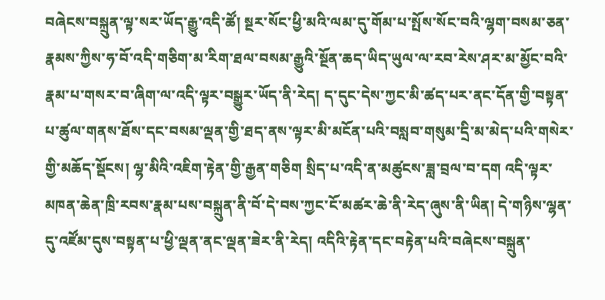བཞེངས་བསྐྲུན་ལྟ་སར་ཡོད་རྒྱུ་འདི་ཚོ། སྔར་སོང་ཕྱི་མའི་ལམ་དུ་གོམ་པ་སྤོས་སོང་བའི་ལྷག་བསམ་ཅན་རྣམས་ཀྱིས་ཧ་བོ་འདི་གཅིག་མ་རིག་ཐལ་བསམ་རྒྱུའི་སྔོན་ཆད་ཡིད་ཡུལ་ལ་རབ་རེས་ཤར་མ་མྱོང་བའི་རྣམ་པ་གསར་བ་ཞིག་ལ་འདི་ལྟར་བསྒྱུར་ཡོད་ནི་རེད། ད་དུང་དེས་ཀྱང་མི་ཚད་པར་ནང་དོན་གྱི་བསྟན་པ་ཚུལ་གནས་ཐོས་དང་བསམ་ལྡན་གྱི་ཐད་ནས་ལྟར་མི་མངོན་པའི་བསླབ་གསུམ་དྲི་མ་མེད་པའི་གསེར་གྱི་མཆོད་སྡོངས། ལྷ་མིའི་འཇིག་རྟེན་གྱི་རྒྱན་གཅིག སྲིད་པ་འདི་ན་མཚུངས་ཟླ་བྲལ་བ་དག འདི་ལྟར་མཁན་ཆེན་ཁྲི་རབས་རྣམ་པས་བསྐྲུན་ནི་བོ་དེ་བས་ཀྱང་ངོ་མཚར་ཆེ་ནི་རེད་ཞུས་ནི་ཡིན། དེ་གཉིས་ལྷན་དུ་འཛོམ་དུས་བསྟན་པ་ཕྱི་ལྡན་ནང་ལྡན་ཟེར་ནི་རེད། འདིའི་རྟེན་དང་བརྟེན་པའི་བཞེངས་བསྐྲུན་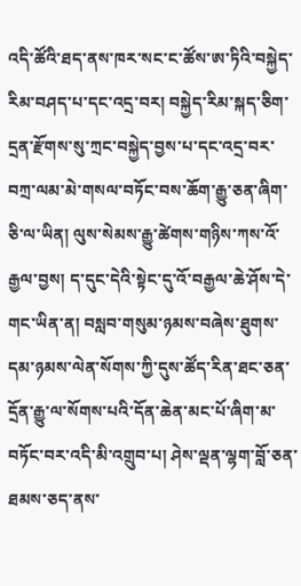འདི་ཚོའི་ཐད་ནས་ཁར་སང་ང་ཚོས་ཨ་ཏིའི་བསྐྱེད་རིམ་བཤད་པ་དང་འདྲ་བར། བསྐྱེད་རིམ་སྐད་ཅིག་དྲན་རྫོགས་སུ་ཀྲང་བསྐྱེད་བྱས་པ་དང་འདྲ་བར་བཀྲ་ལམ་མེ་གསལ་བཏོང་བས་ཆོག་རྒྱུ་ཅན་ཞིག་ཅི་ལ་ཡིན། ལུས་སེམས་རྒྱུ་ཚེགས་གཉིས་ཀས་འོ་རྒྱལ་བྱས། ད་དུང་དེའི་སྟེང་དུ་འོ་བརྒྱལ་ཆེ་ཤོས་དེ་གང་ཡིན་ན། བསླབ་གསུམ་ཉམས་བཞེས་ཐུགས་དམ་ཉམས་ལེན་སོགས་ཀྱི་དུས་ཚོད་རིན་ཐང་ཅན་དྲོན་རྒྱུ་ལ་སོགས་པའི་དོན་ཆེན་མང་པོ་ཞིག་མ་བཏོང་བར་འདི་མི་འགྲུབ་པ། ཤེས་ལྡན་ལྷག་བློ་ཅན་ཐམས་ཅད་ནས་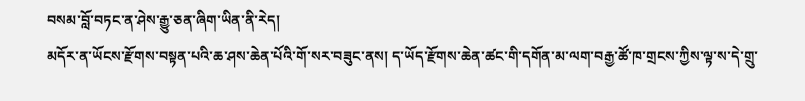བསམ་བློ་བཏང་ན་ཤེས་རྒྱུ་ཅན་ཞིག་ཡིན་ནི་རེད།
མདོར་ན་ཡོངས་རྫོགས་བསྟན་པའི་ཆ་ཤས་ཆེན་པོའི་གོ་སར་བཟུང་ནས། ད་ཡོད་རྫོགས་ཆེན་ཚང་གི་དགོན་མ་ལག་བརྒྱ་ཚོ་ཁ་གྲངས་ཀྱིས་ལྟ་ས་དེ་གྲུ་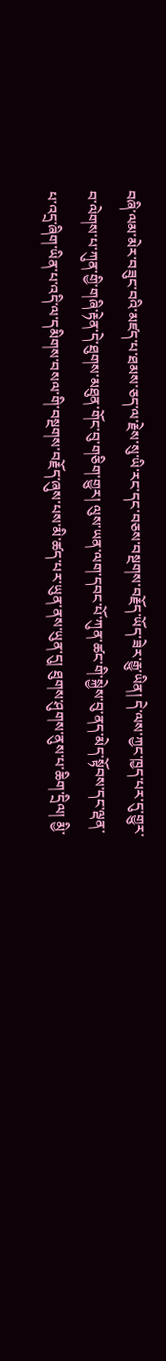བཞི་ལམ་མེར་བཟུང་བའི་མཛད་པ་ཐམས་ཅད་ལ་རྗེས་སུ་ཡི་རང་དང་བཅས་བསྔགས་བརྗོད་ཡོད་ཟེར་རྒྱུ་ཡིན། དེ་ལས་ཀྱང་ཁྱད་པར་དུ་གྱུར་བ་ལེགས་པ་ཀུན་གྱི་གཞི་རྟེན་དེ་ཐུགས་མཐུན་གོང་བུ་གཅིག་གྱུར། ལུས་ཡན་ལག་དབང་པོ་ཀུན་ཚང་གི་སྐྱེས་བུ་ནད་མེད་སྟོབས་དང་ལྡན་པ་འདྲ་ཞིག་ཡིན་པ་འདི་ལ་དམིགས་བསལ་གི་བསྔགས་བརྗོད་ཞུས་པས་མི་ཚད་པར་ཡུན་ནས་ཡུན་དུ། ཐུགས་ཤུགས་ནུས་པ་ཆིག་དྲིལ། མྱི་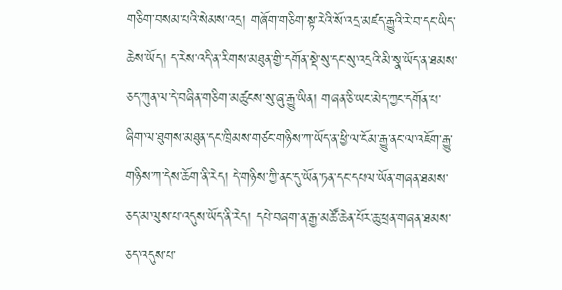གཅིག་བསམ་པའི་སེམས་འདྲ། གཞོག་གཅིག་སྟ་རེའི་སོ་འདྲ་མཛད་རྒྱུའི་རེ་བ་དང་ཡིད་ཆེས་ཡོད། ད་རེས་འདི་ན་རིགས་མཐུན་གྱི་དགོན་སྡེ་སུ་དང་སུ་འདྲའི་མི་སྣ་ཡོད་ན་ཐམས་ཅད་ཀུན་ལ་དེ་བཞིན་གཅིག་མཚུངས་སུ་ཞུ་རྒྱུ་ཡིན། གཞན་ཅི་ཡང་མེད་ཀྱང་དགོན་པ་ཞིག་ལ་ཐུགས་མཐུན་དང་ཁྲིམས་གཙང་གཉིས་ཀ་ཡོད་ན་ཕྱི་ལ་ངོམ་རྒྱུ་ནང་ལ་འཇོག་རྒྱུ་གཉིས་ཀ་དེས་ཆོག་ནི་རེད། དེ་གཉིས་ཀྱི་ནང་དུ་ཡོན་ཏན་དང་དཔལ་ཡོན་གཞན་ཐམས་ཅད་མ་ལུས་པ་འདུས་ཡོད་ནི་རེད། དཔེ་བཞག་ན་རྒྱ་མཚོ་ཆེན་པོར་ཆུ་ཕྲན་གཞན་ཐམས་ཅད་འདུས་པ་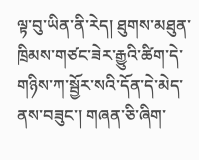ལྟ་བུ་ཡིན་ནི་རེད། ཐུགས་མཐུན་ཁྲིམས་གཙང་ཟེར་རྒྱུའི་ཚིག་དེ་གཉིས་ཀ་སྦྱོར་སའི་དོན་དེ་མེད་ནས་བཟུང་། གཞན་ཅི་ཞིག་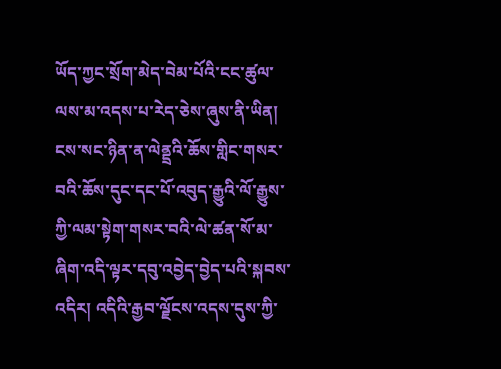ཡོད་ཀྱང་སྲོག་མེད་བེམ་པོའི་ངང་ཚུལ་ལས་མ་འདས་པ་རེད་ཅེས་ཞུས་ནི་ཡིན། ངས་སང་ཉིན་ན་ལེནྡྲའི་ཆོས་གླིང་གསར་བའི་ཆོས་དུང་དང་པོ་འབུད་རྒྱུའི་ལོ་རྒྱུས་ཀྱི་ལམ་སྟེག་གསར་བའི་ལེ་ཚན་སོ་མ་ཞིག་འདི་ལྟར་དབུ་འབྱེད་བྱེད་པའི་སྐབས་འདིར། འདིའི་རྒྱབ་ལྗོངས་འདས་དུས་ཀྱི་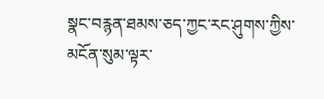སྣང་བརྙན་ཐམས་ཅད་ཀྱང་རང་ཤུགས་ཀྱིས་མངོན་སུམ་ལྟར་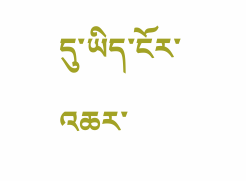དུ་ཡིད་ངོར་འཆར་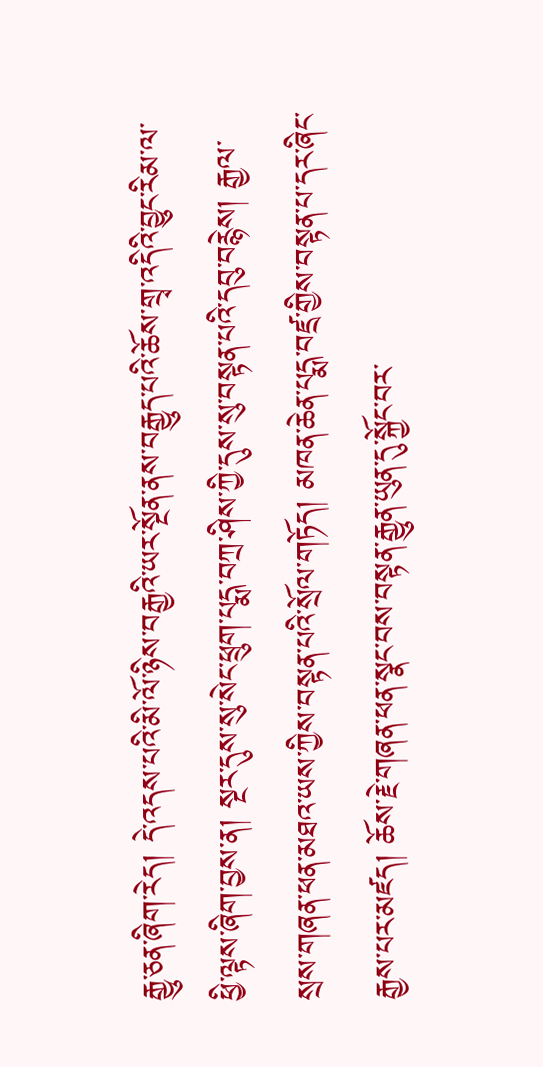རྒྱུ་ཅན་ཞིག་རེད། དེ་འདས་པའི་མི་ལོ་ཉིས་བརྒྱའི་ཡར་སྔོན་ནས་བརྒྱུད་པའི་ཆོས་གྲྭ་འདིའི་བྱུང་རིམ་ལ་ཕྱི་ལྟས་ཞིག་བྱས་ན། སྔར་དུས་སུ་སེང་ཕྲུག་པདྨ་བཀྲ་ཤིས་ཀྱི་དུས་སུ་བསྟན་པའི་དབུ་བརྙེས། རྒྱལ་སྲས་གཞན་ཕན་མཐའ་ཡས་ཀྱིས་བསྟན་པའི་སྲོལ་གཏོད། མཁན་ཆེན་པདྨ་བཛྲ་གྱིས་བསྟན་པ་དར་ཞིང་རྒྱས་པར་མཛད། ཆོས་རྗེ་གཞན་ཕན་སྣང་བས་བསྟན་རྒྱུན་ཡུན་དུ་སྐྱོང་བར་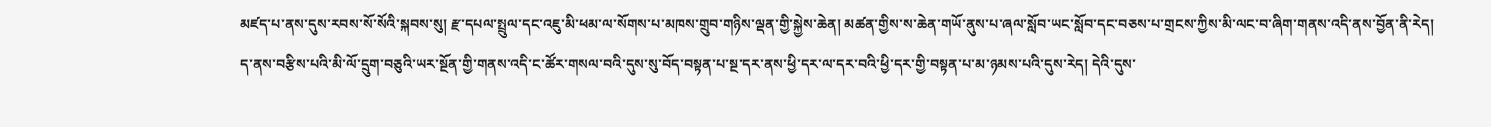མཛད་པ་ནས་དུས་རབས་སོ་སོའི་སྐབས་སུ། རྫ་དཔལ་སྤྲུལ་དང་འཇུ་མི་ཕམ་ལ་སོགས་པ་མཁས་གྲུབ་གཉིས་ལྡན་གྱི་སྐྱེས་ཆེན། མཚན་གྱིས་ས་ཆེན་གཡོ་ནུས་པ་ཞལ་སློབ་ཡང་སློབ་དང་བཅས་པ་གྲངས་ཀྱིས་མི་ལང་བ་ཞིག་གནས་འདི་ནས་བྱོན་ནི་རེད།
ད་ནས་བརྩིས་པའི་མི་ལོ་དྲུག་བཅུའི་ཡར་སྔོན་གྱི་གནས་འདི་ང་ཚོར་གསལ་བའི་དུས་སུ་བོད་བསྟན་པ་སྔ་དར་ནས་ཕྱི་དར་ལ་དར་བའི་ཕྱི་དར་གྱི་བསྟན་པ་མ་ཉམས་པའི་དུས་རེད། དེའི་དུས་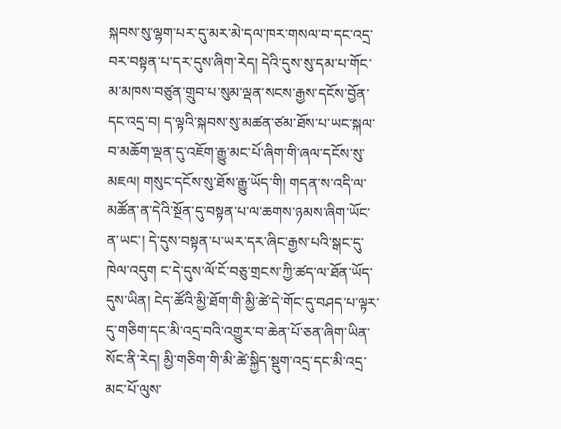སྐབས་སུ་ལྷག་པར་དུ་མར་མེ་དལ་ཁར་གསལ་བ་དང་འདྲ་བར་བསྟན་པ་དར་དུས་ཞིག་རེད། དེའི་དུས་སུ་དམ་པ་གོང་མ་མཁས་བཙུན་གྲུབ་པ་སུམ་ལྡན་སངས་རྒྱས་དངོས་བྱོན་དང་འདྲ་བ། ད་ལྟའི་སྐབས་སུ་མཚན་ཙམ་ཐོས་པ་ཡང་སྐལ་བ་མཆོག་ལྡན་དུ་འཇོག་རྒྱུ་མང་པོ་ཞིག་གི་ཞལ་དངོས་སུ་མཇལ། གསུང་དངོས་སུ་ཐོས་རྒྱུ་ཡོད་གི། གདན་ས་འདི་ལ་མཚོན་ན་དེའི་སྔོན་དུ་བསྟན་པ་ལ་ཆགས་ཉམས་ཞིག་ཡོང་ན་ཡང་། དེ་དུས་བསྟན་པ་ཡར་དར་ཞིང་རྒྱས་པའི་སྒང་དུ་ཁེལ་འདུག ང་དེ་དུས་ལོ་ངོ་བཅུ་གྲངས་ཀྱི་ཚད་ལ་ཐོན་ཡོད་དུས་ཡིན། ངེད་ཚོའི་མྱི་ཐོག་གི་མྱི་ཚེ་དེ་གོང་དུ་བཤད་པ་ལྟར་དུ་གཅིག་དང་མི་འདྲ་བའི་འགྱུར་བ་ཆེན་པོ་ཅན་ཞིག་ཡིན་སོང་ནི་རེད། མྱི་གཅིག་གི་མི་ཚེ་སྐྱིད་སྡུག་འདྲ་དང་མི་འདྲ་མང་པོ་ལུས་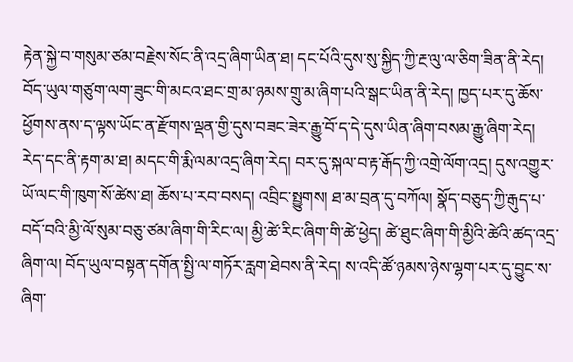རྟེན་སྐྱེ་བ་གསུམ་ཙམ་བརྗེས་སོང་ནི་འདྲ་ཞིག་ཡིན་ཐ། དང་པོའི་དུས་སུ་སྐྱིད་ཀྱི་རྔ་ལུ་ལ་ཅིག་ཟིན་ནི་རེད། བོད་ཡུལ་གཙུག་ལག་ཟུང་གི་མངའ་ཐང་གྲ་མ་ཉམས་གྲུ་མ་ཞིག་པའི་སྒང་ཡིན་ནི་རེད། ཁྱད་པར་དུ་ཆོས་ཕྱོགས་ནས་ད་ལྟས་ཡོང་ན་རྫོགས་ལྡན་གྱི་དུས་བཟང་ཟེར་རྒྱུ་བོ་ད་དེ་དུས་ཡིན་ཞིག་བསམ་རྒྱུ་ཞིག་རེད། རེད་དང་ནི་རྟག་མ་ཐ། མདང་གི་རྨི་ལམ་འདྲ་ཞིག་རེད། བར་དུ་སྐལ་བ་རྟ་རྒོད་ཀྱི་འགྲེ་ལོག་འདྲ། དུས་འགྱུར་ཡོ་ལང་གི་ཁུག་སོ་ཚེས་ཐ། ཆོས་པ་རབ་བསད། འབྲིང་སྤྱུགས། ཐ་མ་བྲན་དུ་བཀོལ། སྣོད་བཅུད་ཀྱི་རྒུད་པ་བདོ་བའི་མྱི་ལོ་སུམ་བཅུ་ཙམ་ཞིག་གི་རིང་ལ། མྱི་ཚེ་རིང་ཞིག་གི་ཚེ་ཕྱེད། ཚེ་ཐུང་ཞིག་གི་མྱིའི་ཚེའི་ཚད་འདྲ་ཞིག་ལ། བོད་ཡུལ་བསྟན་དགོན་སྤྱི་ལ་གཏོར་རླག་ཐེབས་ནི་རེད། ས་འདི་ཚོ་ཉམས་ཉེས་ལྷག་པར་དུ་བྱུང་ས་ཞིག་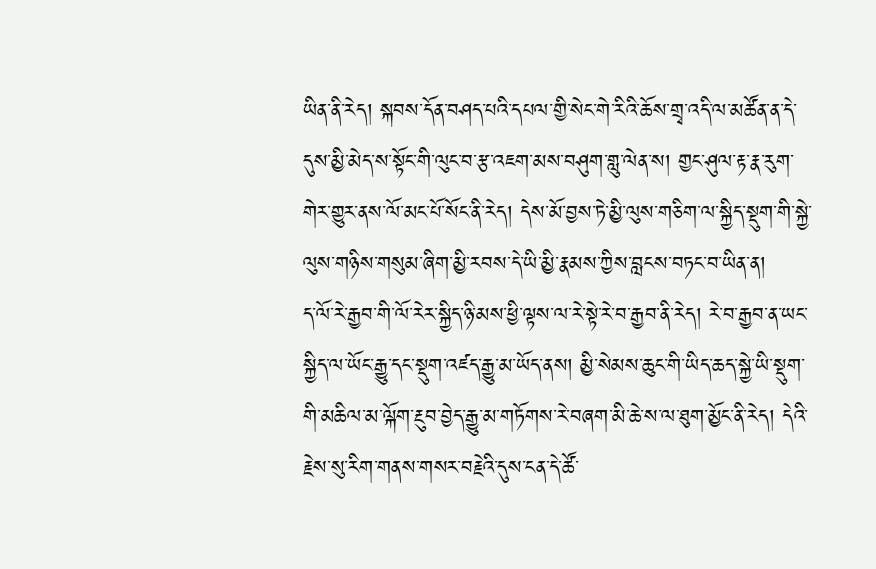ཡིན་ནི་རེད། སྐབས་དོན་བཤད་པའི་དཔལ་གྱི་སེང་གེ་རིའི་ཆོས་གྲྭ་འདི་ལ་མཚོན་ན་དེ་དུས་མྱི་མེད་ས་སྟོང་གི་ལུང་བ་རྩ་འཇག་མས་བཤུག་གླུ་ལེན་ས། གྱང་ཤུལ་རྟ་རྣ་རུག་གེར་གྱུར་ནས་ལོ་མང་པོ་སོང་ནི་རེད། དེས་མོ་བྱས་ཏེ་མྱི་ལུས་གཅིག་ལ་སྐྱིད་སྡུག་གི་སྐྱེ་ལུས་གཉིས་གསུམ་ཞིག་མྱི་རབས་དེ་ཡི་མྱི་རྣམས་ཀྱིས་བླངས་བཏང་བ་ཡིན་ན།
ད་ལོ་རེ་རྒྱབ་གི་ལོ་རེར་སྐྱིད་ཉི་མས་ཕྱི་ལྟས་ལ་རེ་སྟེ་རེ་བ་རྒྱབ་ནི་རེད། རེ་བ་རྒྱབ་ན་ཡང་སྐྱིད་ལ་ཡོང་རྒྱུ་དང་སྡུག་འཛད་རྒྱུ་མ་ཡོད་ནས། མྱི་སེམས་ཆུང་གི་ཡིད་ཆད་སྐྱེ་ཡི་སྡུག་གི་མཆིལ་མ་ལྐོག་རྔུབ་བྱེད་རྒྱུ་མ་གཏོགས་རེ་བཞག་མི་ཆེ་ས་ལ་ཐུག་མྱོང་ནི་རེད། དེའི་རྗེས་སུ་རིག་གནས་གསར་བརྗེའི་དུས་ངན་དེ་ཚོ་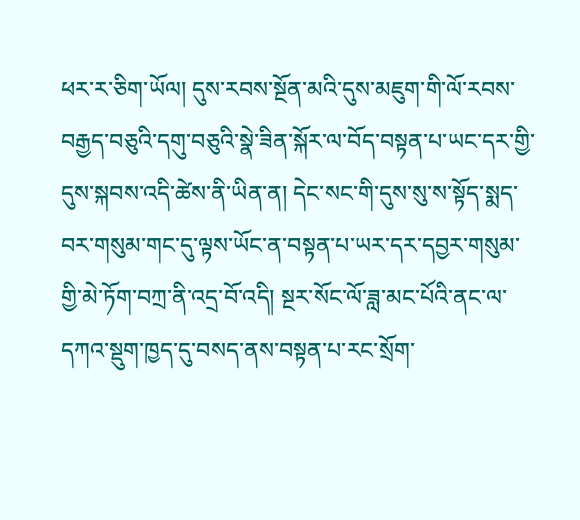ཕར་ར་ཅིག་ཡོལ། དུས་རབས་སྔོན་མའི་དུས་མཇུག་གི་ལོ་རབས་བརྒྱད་བཅུའི་དགུ་བཅུའི་སྣེ་ཟིན་སྐོར་ལ་བོད་བསྟན་པ་ཡང་དར་གྱི་དུས་སྐབས་འདི་ཚེས་ནི་ཡིན་ན། དེང་སང་གི་དུས་སུ་ས་སྟོད་སྨད་བར་གསུམ་གང་དུ་ལྟས་ཡོང་ན་བསྟན་པ་ཡར་དར་དབྱར་གསུམ་གྱི་མེ་ཏོག་བཀྲ་ནི་འདྲ་བོ་འདི། སྔར་སོང་ལོ་ཟླ་མང་པོའི་ནང་ལ་དཀའ་སྡུག་ཁྱད་དུ་བསད་ནས་བསྟན་པ་རང་སྲོག་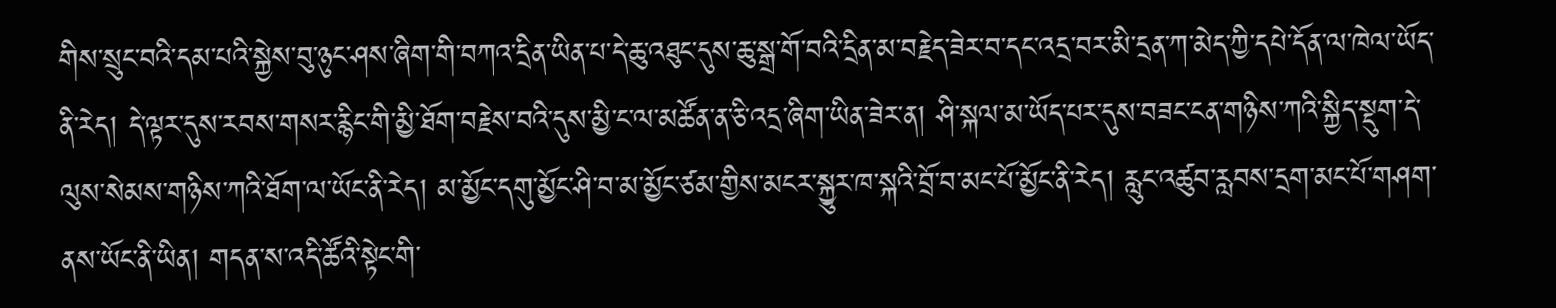གིས་སྲུང་བའི་དམ་པའི་སྐྱེས་བུ་ཉུང་ཤས་ཞིག་གི་བཀའ་དྲིན་ཡིན་པ་དེ་ཆུ་འཐུང་དུས་ཆུ་སྒྲ་གོ་བའི་དྲིན་མ་བརྗེད་ཟེར་བ་དང་འདྲ་བར་མི་དྲན་ཀ་མེད་ཀྱི་དཔེ་དོན་ལ་ཁེལ་ཡོད་ནི་རེད། དེ་ལྟར་དུས་རབས་གསར་རྙིང་གི་མྱི་ཐོག་བརྗེས་བའི་དུས་མྱི་ང་ལ་མཚོན་ན་ཅི་འདྲ་ཞིག་ཡིན་ཟེར་ན། ཤི་སྐལ་མ་ཡོད་པར་དུས་བཟང་ངན་གཉིས་ཀའི་སྐྱིད་སྡུག་དེ་ལུས་སེམས་གཉིས་ཀའི་ཐོག་ལ་ཡོང་ནི་རེད། མ་མྱོང་དགུ་མྱོང་ཤི་བ་མ་མྱོང་ཙམ་གྱིས་མངར་སྐྱུར་ཁ་སྐའི་བྲོ་བ་མང་པོ་མྱོང་ནི་རེད། རླུང་འཚུབ་རླབས་དྲག་མང་པོ་གཤག་ནས་ཡོང་ནི་ཡིན། གདན་ས་འདི་ཚོའི་སྟེང་གི་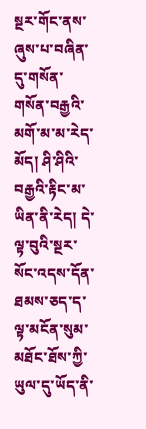སྔར་གོང་ནས་ཞུས་པ་བཞིན་དུ་གསོན་གསོན་བརྒྱའི་མགོ་མ་མ་རེད་མོད། ཤི་ཤིའི་བརྒྱའི་རྟིང་མ་ཡིན་ནི་རེད། དེ་ལྟ་བུའི་སྔར་སོང་འདས་དོན་ཐམས་ཅད་ད་ལྟ་མངོན་སུམ་མཐོང་ཐོས་ཀྱི་ཡུལ་དུ་ཡོད་ནི་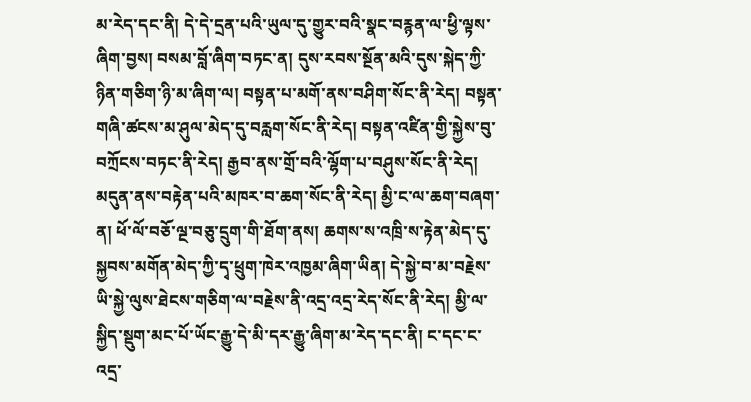མ་རེད་དང་ནི། དེ་དེ་དྲན་པའི་ཡུལ་དུ་གྱུར་བའི་སྣང་བརྙན་ལ་ཕྱི་ལྟས་ཞིག་བྱས། བསམ་བློ་ཞིག་བཏང་ན། དུས་རབས་སྔོན་མའི་དུས་སྐེད་ཀྱི་ཉིན་གཅིག་ཉི་མ་ཞིག་ལ། བསྟན་པ་མགོ་ནས་བཤིག་སོང་ནི་རེད། བསྟན་གཞི་ཚངས་མ་ཤུལ་མེད་དུ་བརླག་སོང་ནི་རེད། བསྟན་འཛིན་གྱི་སྐྱེས་བུ་བཀྲོངས་བཏང་ནི་རེད། རྒྱབ་ནས་གྲོ་བའི་ལྷོག་པ་བཤུས་སོང་ནི་རེད། མདུན་ནས་བརྟེན་པའི་མཁར་བ་ཆག་སོང་ནི་རེད། མྱི་ང་ལ་ཆག་བཞག་ན། ཕོ་ལོ་བཅོ་ལྔ་བཅུ་དྲུག་གི་ཐོག་ནས། ཆགས་ས་འཁྲི་ས་རྟེན་མེད་དུ་སྐྱབས་མགོན་མེད་ཀྱི་དྭ་ཕྲུག་ཁེར་འཁྱམ་ཞིག་ཡིན། དེ་སྐྱེ་བ་མ་བརྗེས་ཡི་སྐྱེ་ལུས་ཐེངས་གཅིག་ལ་བརྗེས་ནི་འདྲ་འདྲ་རེད་སོང་ནི་རེད། མྱི་ལ་སྐྱིད་སྡུག་མང་པོ་ཡོང་རྒྱུ་དེ་མི་དར་རྒྱུ་ཞིག་མ་རེད་དང་ནི། ང་དང་ང་འདྲ་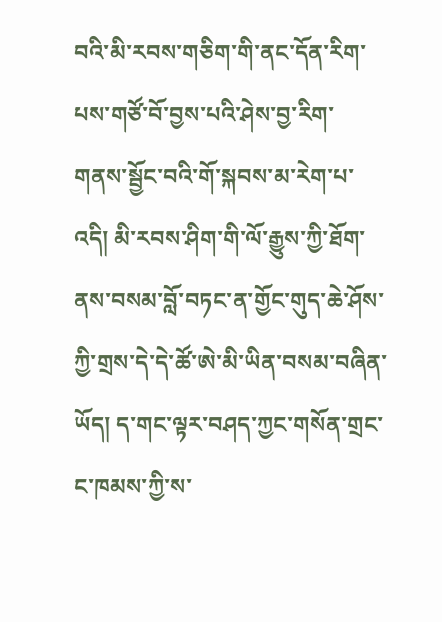བའི་མི་རབས་གཅིག་གི་ནང་དོན་རིག་པས་གཙོ་བོ་བྱས་པའི་ཤེས་བྱ་རིག་གནས་སྦྱོང་བའི་གོ་སྐབས་མ་རེག་པ་འདི། མི་རབས་ཤིག་གི་ལོ་རྒྱུས་ཀྱི་ཐོག་ནས་བསམ་བློ་བཏང་ན་གྱོང་གུད་ཆེ་ཤོས་ཀྱི་གྲས་དེ་དེ་ཚོ་ཨེ་མི་ཡིན་བསམ་བཞིན་ཡོད། ད་གང་ལྟར་བཤད་ཀྱང་གསོན་གྲང་ང་ཁམས་ཀྱི་ས་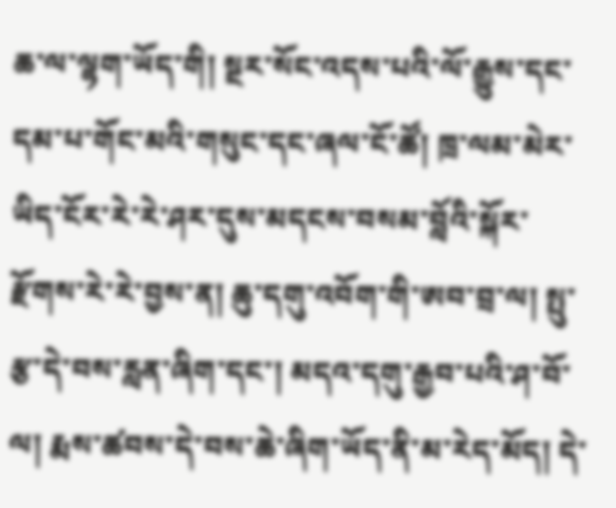ཆ་ལ་ལྷག་ཡོད་གི། སྔར་སོང་འདས་པའི་ལོ་རྒྱུས་དང་དམ་པ་གོང་མའི་གསུང་དང་ཞལ་ངོ་ཚོ། ཁྲ་ལམ་མེར་ཡིད་ངོར་རེ་རེ་ཤར་དུས་མདངས་བསམ་བློའི་སྐོར་རྫོགས་རེ་རེ་བྱས་ན། ཆུ་དགུ་འབོག་གི་ཨབ་བྲ་ལ། སྤུ་རྩ་དེ་བས་རླན་ཞིག་དང་། མདའ་དགུ་རྒྱབ་པའི་ཤ་བོ་ལ། རྨས་ཚབས་དེ་བས་ཆེ་ཞིག་ཡོད་ནི་མ་རེད་མོད། དེ་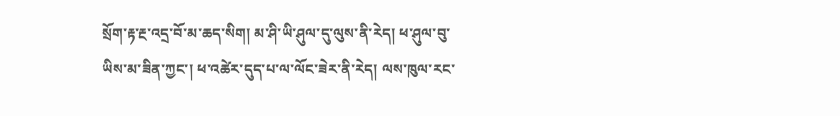སྲོག་རྟ་རྔ་འདྲ་བོ་མ་ཆད་སིག། མ་ཤི་ཡི་ཤུལ་དུ་ལུས་ནི་རེད། ཕ་ཤུལ་བུ་ཡིས་མ་ཟིན་ཀྱང་། ཕ་འཚེར་དུད་པ་ལ་ལོང་ཟེར་ནི་རེད། ལས་ཁུལ་རང་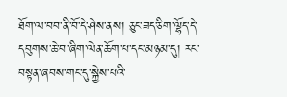ཐོག་ལ་བབ་ནི་བོ་དེ་ཤེས་ནས། ཅུང་ཟད་ཅིག་ལྷོད་དེ་དབུགས་ཆེ་བ་ཞིག་ལེན་ཆོག་པ་དང་མཉམ་དུ། རང་བསྟན་ཞབས་གང་དུ་སྐྱེས་པའི་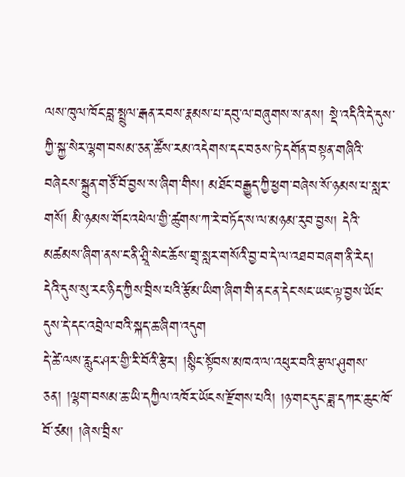ལས་ཁུལ་ཁོང་བླ་སྤྲུལ་རྒན་རབས་རྣམས་པ་དབུ་ལ་བཞུགས་ས་ནས། སྡེ་འདིའི་དེ་དུས་ཀྱི་སྐྱ་སེར་ལྷག་བསམ་ཅན་ཚོས་རམ་འདེགས་དང་བཅས་ཏེ་དགོན་བསྟན་གཞིའི་བཞེངས་སྐྲུན་གཙོ་བོ་བྱས་ས་ཞིག་གིས། མཐོང་བརྒྱུད་ཀྱི་ཕྱག་བཞེས་སོ་ཉམས་པ་སླར་གསོ། མི་ཉམས་གོང་འཕེལ་གྱི་ཚུགས་ཀ་རེ་བཏོད་ས་ལ་མཉམ་རུབ་བྱས། དེའི་མཚམས་ཞིག་ནས་ང་ནི་ཤྲཱི་སེང་ཆོས་གྲྭ་སླར་གསོའི་བྱ་བ་དེ་ལ་འཐབ་བཞག་ནི་རེད། དེའི་དུས་སུ་རང་ཉིད་ཀྱིས་བྲིས་པའི་རྩོམ་ཡིག་ཞིག་གི་ནང་ན་དེང་སང་ཡང་ལྟ་བྱས་ཡོང་དུས་དེ་དང་འབྲེལ་བའི་སྐད་ཆ་ཞིག་འདུག
དེ་ཚེ་ལས་རླུང་ཤར་གྱི་རི་བོའི་རྩེར། །སྙིང་སྟོབས་མཁའ་ལ་འཕུར་བའི་རྩལ་ཤུགས་ཅན། །ལྷག་བསམ་ཆ་ཡི་དཀྱིལ་འཁོར་ཡོངས་རྫོགས་པའི། །ཉ་གང་དུང་ཟླ་དཀར་ཆུང་ཁོ་བོ་ཙམ། །ཞེས་བྲིས་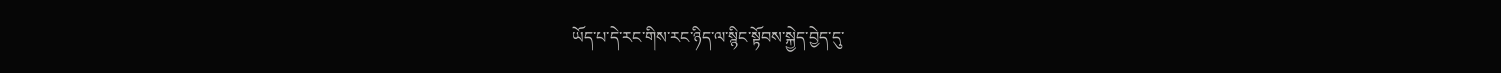ཡོད་པ་དེ་རང་གིས་རང་ཉིད་ལ་སྙིང་སྟོབས་སྐྱེད་བྱེད་དུ་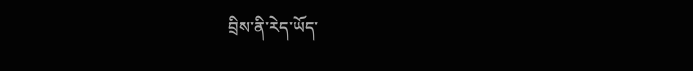བྲིས་ནི་རེད་ཡོད་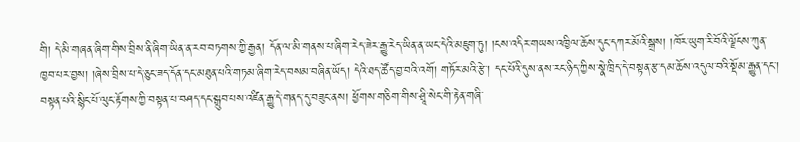གི། དེ་མི་གཞན་ཞིག་གིས་བྲིས་ནི་ཞིག་ཡིན་ན་རབ་བཏགས་ཀྱི་རྒྱན། དོན་ལ་མི་གནས་པ་ཞིག་རེད་ཟེར་རྒྱུ་རེད་ཡིན་ན་ཡང་དེའི་མཇུག་ཏུ། །ངས་འདིར་གཡས་འཁྱིལ་ཆོས་དུང་དཀར་མོའི་སྒྲས། །ཁོར་ཡུག་རི་བོའི་ལྗོངས་ཀུན་ཁྱབ་པར་བྱས། །ཞེས་བྲིས་པ་དེ་ཅུང་ཟད་དོན་དང་མཐུན་པའི་གཏམ་ཞིག་རེད་བསམ་བཞིན་ཡོད། དེའི་ཐད་ཚོད་བྱ་བའི་འགོ། གཏོར་མའི་རྩེ་། དང་པོའི་དུས་ནས་རང་ཉིད་ཀྱིས་སྣེ་ཁྲིད་དེ་བསྟན་རྩ་དམ་ཆོས་འདུལ་བའི་སྡོམ་རྒྱུན་དང་། བསྟན་པའི་སྙིང་པོ་ལུང་རྟོགས་ཀྱི་བསྟན་པ་བཤད་དང་སྒྲུབ་པས་འཛིན་རྒྱུ་དེ་གནད་དུ་བཟུང་ནས། ཕྱོགས་གཅིག་གིས་ཤྲཱི་སེང་གི་རྟེན་གཞི་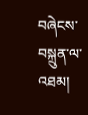བཞེངས་བསྐྲུན་ལ་འཐམ།